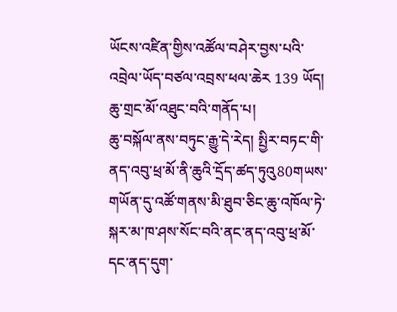ཡོངས་འཛིན་གྱིས་འཚོལ་བཤེར་བྱས་པའི་འབྲེལ་ཡོད་བཙལ་འབྲས་ཕལ་ཆེར 139 ཡོད།
ཆུ་གྲང་མོ་འཐུང་བའི་གནོད་པ།
ཆུ་བསྐོལ་ནས་བཏུང་རྒྱུ་དེ་རེད། སྤྱིར་བཏང་གི་ནད་འབུ་ཕྲ་མོ་ནི་ཆུའི་དྲོད་ཚད་ཏུའུ80གཡས་གཡོན་དུ་འཚོ་གནས་མི་ཐུབ་ཅིང་ཆུ་འཁོལ་ཏེ་སྐར་མ་ཁ་ཤས་སོང་བའི་ནང་ནད་འབུ་ཕྲ་མོ་དང་ནད་དུག་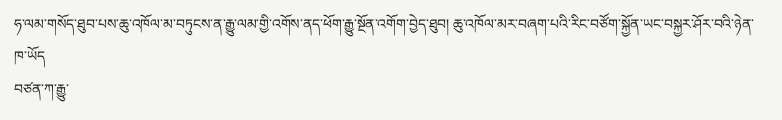ཧ་ལམ་གསོད་ཐུབ་པས་ཆུ་འཁོལ་མ་བཏུངས་ན་རྒྱུ་ལམ་གྱི་འགོས་ནད་ཕོག་རྒྱུ་སྔོན་འགོག་བྱེད་ཐུབ། ཆུ་འཁོལ་མར་བཞག་པའི་རིང་བཙོག་སྐྱོན་ཡང་བསྐྱར་ཤོར་བའི་ཉེན་ཁ་ཡོད
བཙན་ཀ་རྒྱུ་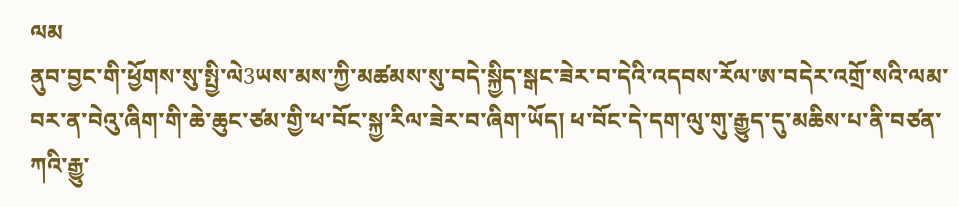ལམ
ནུབ་བྱང་གི་ཕྱོགས་སུ་སྤྱི་ལེ3ཡས་མས་ཀྱི་མཚམས་སུ་བདེ་སྐྱིད་སྒང་ཟེར་བ་དེའི་འདབས་རོལ་ཨ་བདེར་འགྲོ་སའི་ལམ་བར་ན་བེའུ་ཞིག་གི་ཆེ་ཆུང་ཙམ་གྱི་ཕ་བོང་སྐྱ་རིལ་ཟེར་བ་ཞིག་ཡོད། ཕ་བོང་དེ་དག་ལུ་གུ་རྒྱུད་དུ་མཆིས་པ་ནི་བཙན་ཀའི་རྒྱུ་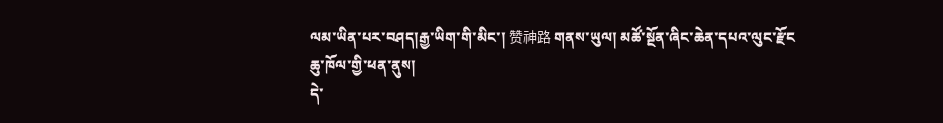ལམ་ཡིན་པར་བཤད།རྒྱ་ཡིག་གི་མིང་། 赞神路 གནས་ཡུལ། མཚོ་སྔོན་ཞིང་ཆེན་དཔའ་ལུང་རྫོང
ཆུ་ཁོལ་གྱི་ཕན་ནུས།
དེ་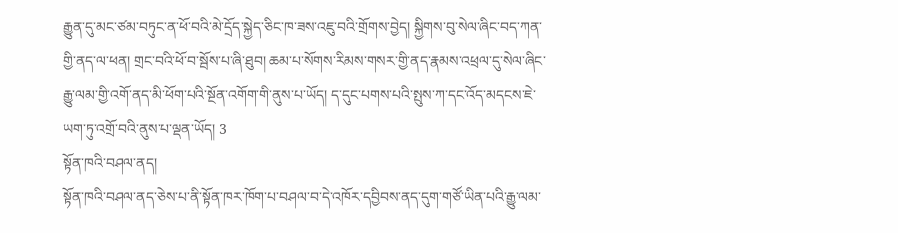རྒྱུན་དུ་མང་ཙམ་བཏུང་ན་ཕོ་བའི་མེ་དྲོད་སྐྱེད་ཅིང་ཁ་ཟས་འཇུ་བའི་གྲོགས་བྱེད། སྐྱིགས་བུ་སེལ་ཞིང་བད་ཀན་གྱི་ནད་ལ་ཕན། གྲང་བའི་ཕོ་བ་སྦོས་པ་ཞི་ཐུབ། ཆམ་པ་སོགས་རིམས་གསར་གྱི་ནད་རྣམས་འཕྲལ་དུ་སེལ་ཞིང་རྒྱུ་ལམ་གྱི་འགོ་ནད་མི་ཕོག་པའི་སྔོན་འགོག་གི་ནུས་པ་ཡོད། ད་དུང་པགས་པའི་སྤུས་ཀ་དང་འོད་མདངས་ཇེ་ཡག་ཏུ་འགྲོ་བའི་ནུས་པ་ལྡན་ཡོད། 3
སྟོན་ཁའི་བཤལ་ནད།
སྟོན་ཁའི་བཤལ་ནད་ཅེས་པ་ནི་སྟོན་ཁར་ཁོག་པ་བཤལ་བ་དེ་འཁོར་དབྱིབས་ནད་དུག་གཙོ་ཡིན་པའི་རྒྱུ་ལམ་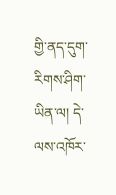གྱི་ནད་དུག་རིགས་ཤིག་ཡིན་ལ། དེ་ལས་འཁོར་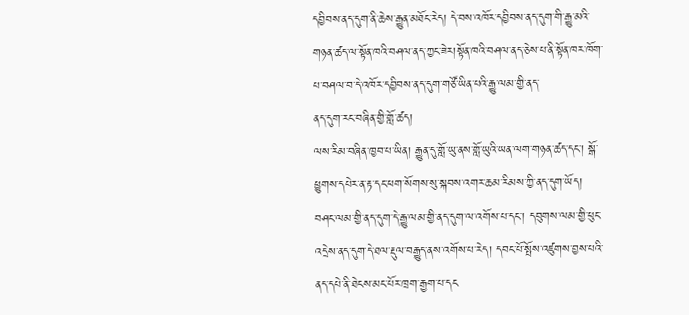དབྱིབས་ནད་དུག་ནི་ཆེས་རྒྱུན་མཐོང་རེད། དེ་བས་འཁོར་དབྱིབས་ནད་དུག་གི་རྒྱུ་མའི་གཉན་ཚད་ལ་སྟོན་ཁའི་བཤལ་ནད་ཀྱང་ཟེར།སྟོན་ཁའི་བཤལ་ནད་ཅེས་པ་ནི་སྟོན་ཁར་ཁོག་པ་བཤལ་བ་དེ་འཁོར་དབྱིབས་ནད་དུག་གཙོ་ཡིན་པའི་རྒྱུ་ལམ་གྱི་ནད་
ནད་དུག་རང་བཞིན་གྱི་གློ་ཚད།
ལས་རིམ་བཞིན་ཁྱབ་པ་ཡིན། རྒྱུན་དུ་གློ་ཡུ་ནས་གློ་ཡུའི་ཡན་ལག་གཉན་ཚད་དང་། སྒོ་ཕྱུགས་དཔེར་ན་རྟ་དང་ཕག་སོགས་སུ་སྐབས་འགར་ཆམ་རིམས་ཀྱི་ནད་དུག་ཡོད། བཤང་ལམ་གྱི་ནད་དུག་དེ་རྒྱུ་ལམ་གྱི་ནད་དུག་ལ་འགོས་པ་དང་། དབུགས་ལམ་གྱི་ཕུང་འདྲེས་ནད་དུག་དེ་ཐལ་རྡུལ་བརྒྱུད་ནས་འགོས་པ་རེད། དབང་པོ་སྤོས་འཛུགས་བྱས་པའི་ནད་དཔེ་ནི་ཐེངས་མང་པོར་ཁྲག་རྒྱག་པ་དང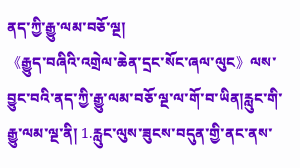ནད་ཀྱི་རྒྱུ་ལམ་བཅོ་ལྔ།
《རྒྱུད་བཞིའི་འགྲེལ་ཆེན་དྲང་སོང་ཞལ་ལུང》ལས་བྱུང་བའི་ནད་ཀྱི་རྒྱུ་ལམ་བཅོ་ལྔ་ལ་གོ་བ་ཡིན།རླུང་གི་རྒྱུ་ལམ་ལྔ་ནི། 1.རླུང་ལུས་ཟུངས་བདུན་གྱི་ནང་ནས་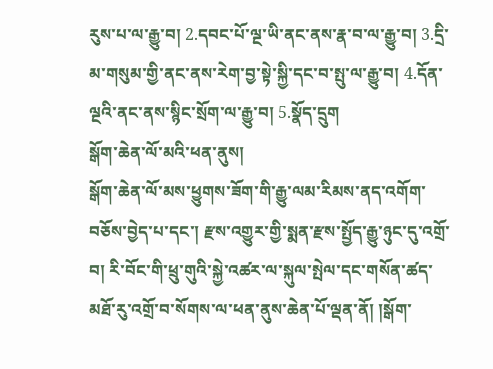རུས་པ་ལ་རྒྱུ་བ། 2.དབང་པོ་ལྔ་ཡི་ནང་ནས་རྣ་བ་ལ་རྒྱུ་བ། 3.དྲི་མ་གསུམ་གྱི་ནང་ནས་རེག་བྱ་སྟེ་སྐྱི་དང་བ་སྤུ་ལ་རྒྱུ་བ། 4.དོན་ལྔའི་ནང་ནས་སྙིང་སྲོག་ལ་རྒྱུ་བ། 5.སྣོད་དྲུག
སྒོག་ཆེན་ལོ་མའི་ཕན་ནུས།
སྒོག་ཆེན་ལོ་མས་ཕྱུགས་ཟོག་གི་རྒྱུ་ལམ་རིམས་ནད་འགོག་བཅོས་བྱེད་པ་དང་། རྫས་འགྱུར་གྱི་སྨན་རྫས་སྤྱོད་རྒྱུ་ཉུང་དུ་འགྲོ་བ། རི་བོང་གི་ཕྲུ་གུའི་སྐྱེ་འཚར་ལ་སྐུལ་སྤེལ་དང་གསོན་ཚད་མཐོ་རུ་འགྲོ་བ་སོགས་ལ་ཕན་ནུས་ཆེན་པོ་ལྡན་ནོ། །སྒོག་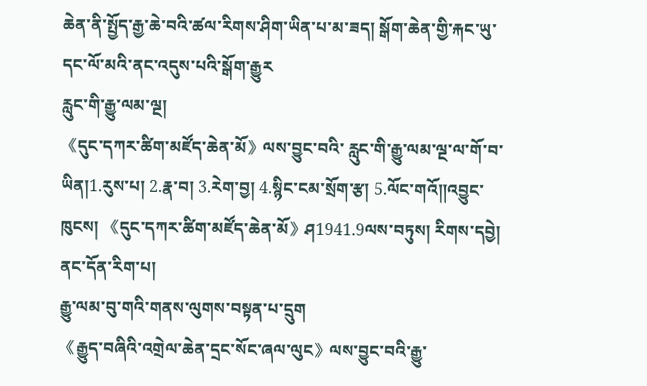ཆེན་ནི་སྤྱོད་རྒྱ་ཆེ་བའི་ཚལ་རིགས་ཤིག་ཡིན་པ་མ་ཟད། སྒོག་ཆེན་གྱི་རྐང་ཡུ་དང་ལོ་མའི་ནང་འདུས་པའི་སྒོག་རྒྱུར
རླུང་གི་རྒྱུ་ལམ་ལྔ།
《དུང་དཀར་ཚིག་མཛོད་ཆེན་མོ》ལས་བྱུང་བའི་ རླུང་གི་རྒྱུ་ལམ་ལྔ་ལ་གོ་བ་ཡིན།1.རུས་པ། 2.རྣ་བ། 3.རེག་བྱ། 4.སྙིང་ངམ་སྲོག་རྩ། 5.ལོང་གའོ༎འབྱུང་ཁུངས། 《དུང་དཀར་ཚིག་མཛོད་ཆེན་མོ》ཤ1941.9ལས་བཏུས། རིགས་དབྱེ། ནང་དོན་རིག་པ།
རྒྱུ་ལམ་བུ་གའི་གནས་ལུགས་བསྟན་པ་དྲུག
《རྒྱུད་བཞིའི་འགྲེལ་ཆེན་དྲང་སོང་ཞལ་ལུང》ལས་བྱུང་བའི་རྒྱུ་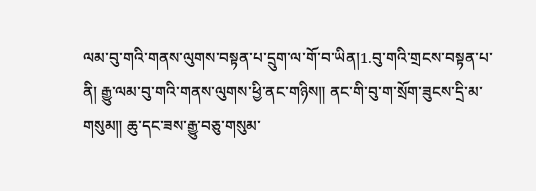ལམ་བུ་གའི་གནས་ལུགས་བསྟན་པ་དྲུག་ལ་གོ་བ་ཡིན།1.བུ་གའི་གྲངས་བསྟན་པ་ནི། རྒྱུ་ལམ་བུ་གའི་གནས་ལུགས་ཕྱི་ནང་གཉིས༎ ནང་གི་བུ་ག་སྲོག་ཟུངས་དྲི་མ་གསུམ༎ ཆུ་དང་ཟས་རྒྱུ་བཅུ་གསུམ་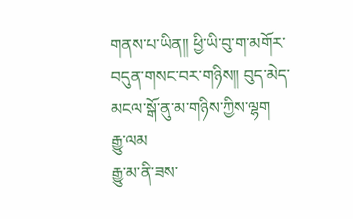གནས་པ་ཡིན༎ ཕྱི་ཡི་བུ་ག་མགོར་བདུན་གསང་བར་གཉིས༎ བུད་མེད་མངལ་སྒོ་ནུ་མ་གཉིས་ཀྱིས་ལྷག
རྒྱུ་ལམ
རྒྱུ་མ་ནི་ཟས་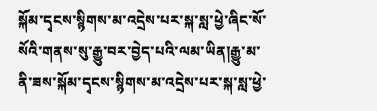སྐོམ་དྭངས་སྙིགས་མ་འདྲེས་པར་སྐ་སླ་ཕྱེ་ཞིང་སོ་སོའི་གནས་སུ་རྒྱུ་བར་བྱེད་པའི་ལམ་ཡིན།རྒྱུ་མ་ནི་ཟས་སྐོམ་དྭངས་སྙིགས་མ་འདྲེས་པར་སྐ་སླ་ཕྱེ་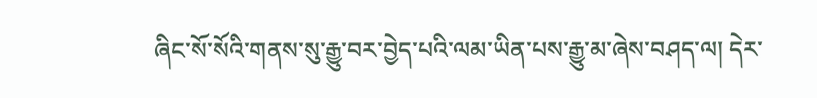ཞིང་སོ་སོའི་གནས་སུ་རྒྱུ་བར་བྱེད་པའི་ལམ་ཡིན་པས་རྒྱུ་མ་ཞེས་བཤད་ལ། དེར་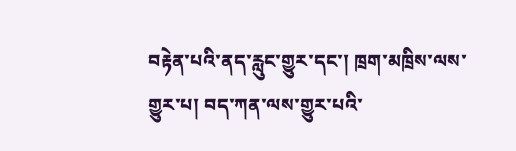བརྟེན་པའི་ནད་རླུང་གྱུར་དང་། ཁྲག་མཁྲིས་ལས་གྱུར་པ། བད་ཀན་ལས་གྱུར་པའི་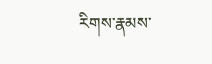རིགས་རྣམས་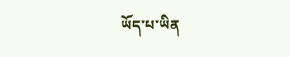ཡོད་པ་ཡིན